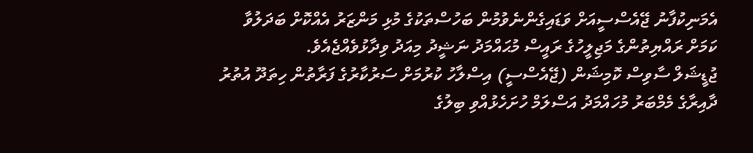އެމަނިކުފާނު ޖޭއެސްސީއަށް ވަޑައިގެންނެވުމުން ބަހުސްތަކުގެ މުޅި މަންޒަރު އެއްކޮށް ބަދަލުވާ ކަމަށް ރައްޔިތުންގެ މަޖިލީހުގެ ރައީސް މުޙައްމަދު ނަޝީދު މިއަދު ވިދާޅުވެއްޖެއެވެ.
ޖުޑީޝަލް ސާވިސް ކޮމިޝަން (ޖޭއެސްސީ) އިސްލާހު ކުރުމަށް ސަރުކާރުގެ ފަރާތުން ހިތަދޫ އުތުރު ދާއިރާގެ މެމްބަރު މުހައްމަދު އަސްލަމް ހުށަހެޅުއްވި ބިލުގެ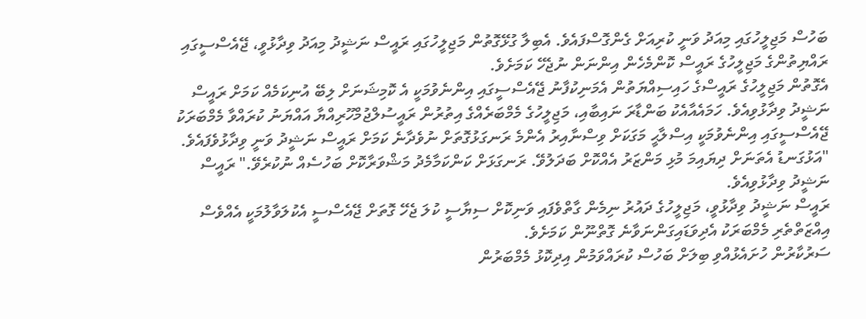ބަހުސް މަޖިލީހުގައި މިއަދު ވަނީ ކުރިއަށް ގެންގޮސްފައެވެ. އެބިލާ ގުޅޭގޮތުން މަޖިލީހުގައި ރައީސް ނަޝީދު މިއަދު ވިދާޅުވީ، ޖޭއެސްސީގައި ރައްޔިތުންގެ މަޖިލީހުގެ ރައީސް ކޮންމެހެން އިންނަން ނުޖެހޭ ކަމަށެވެ.
އެގޮތުން މަޖިލީހުގެ ރައީސްގެ ހައިސިއްޔަތުން އެމަނިކުފާނު ޖޭއެސްސީގައި އިންނެވުމަކީ އެ ކޮމިޝަނަށް ލިބޭ އުނިކަމެއް ކަމަށް ރައީސް ނަޝީދު ވިދާޅުވިއެވެ. ހަމައެއާއެކު ބަންޑާރަ ނައިބާއި، މަޖިލީހުގެ މެމްބަރެއްގެ އިތުރުން ރައީސުލްޖުމްހޫރިއްޔާ އައްޔަނު ކުރައްވާ މެމްބަރަކު ޖޭއެސްސީގައި އިންނެވުމަކީ އިސްލާޙީ މަގަކަށް ވިސްނާއިރު އެންމެ ރަނގަޅުގޮތަށް ނުވެދާނެ ކަމަށް ރައީސް ނަޝީދު ވަނީ ވިދާޅުވެފައެވެ.
"އަޅުގަނޑު އެތަނަށް ދިޔައިމަ މުޅި މަންޒަރު އެއްކޮށް ބަދަލުވޭ. ރަނގަޅަށް ކަންކަމާމެދު މަޝްވަރާކޮށް ބަހުސެއް ނުކުރެވޭ." ރައީސް ނަޝީދު ވިދާޅުވިއެވެ.
ރައީސް ނަޝީދު ވިދާޅުވީ، މަޖިލީހުގެ ދައުރު ނިމެން ގާތްވެފައި ވަނިކޮށް ސިޔާސީ ކުލަ ޖެހޭ ގޮތަށް ޖޭއެސްސީ އެކުލަވާލުމަކީ އެއްވެސް އިއްޒަތްތެރި މެމްބަރަކު އެދިވަޑައިގަންނަވާނެ ގޮތްނޫން ކަމަށެވެ.
ސަރުކާރުން ހުށައެޅުއްވި ބިލަށް ބަހުސް ކުރައްވަމުން އިދިކޮޅު މެމްބަރުން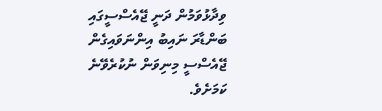ވިދާޅުވަމުން ދަނީ ޖޭއެސްސީގައި ބަންޑާރަ ނައިބު އިންނަވައިގެން ޖޭއެސްސީ މިނިވަން ނުކުރެވޭނެ ކަމަށެވެ.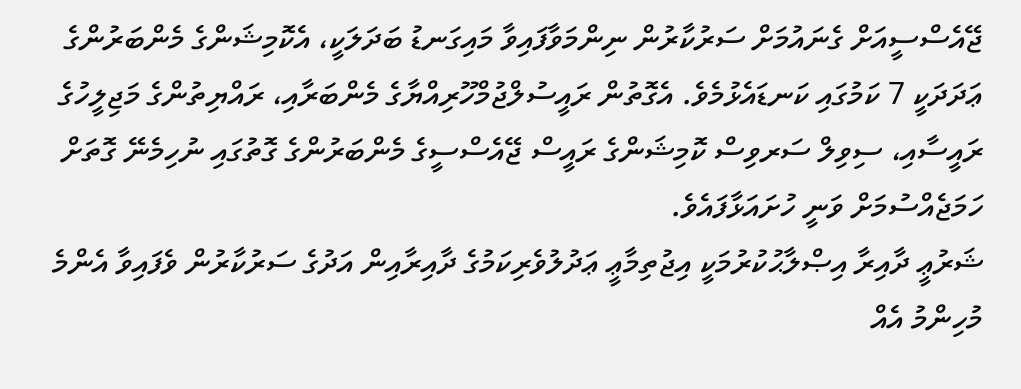ޖޭއެސްސީއަށް ގެނައުމަށް ސަރުކާރުން ނިންމަވާފައިވާ މައިގަނޑު ބަދަލަކީ، އެކޮމިޝަންގެ މެންބަރުންގެ ޢަދަދަކީ 7 ކަމުގައި ކަނޑައެޅުމެވެ. އެގޮތުން ރައީސުލްޖުމްހޫރިއްޔާގެ މެންބަރާއި، ރައްޔިތުންގެ މަޖިލީހުގެ ރައީސާއި، ސިވިލް ސަރވިސް ކޮމިޝަންގެ ރައީސް ޖޭއެސްސީގެ މެންބަރުންގެ ގޮތުގައި ނުހިމެނޭ ގޮތަށް ހަމަޖެއްސުމަށް ވަނީ ހުށައަޅާފައެވެ.
ޝަރުޢީ ދާއިރާ އިޞްލާޙުކުރުމަކީ އިޖުތިމާޢީ ޢަދުލުވެރިކަމުގެ ދާއިރާއިން އަދުގެ ސަރުކާރުން ވެފައިވާ އެންމެ މުހިންމު އެއް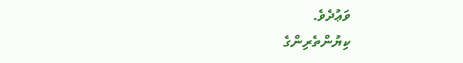ވަޢުދެވެ.
ކިޔުންތެރިންގެ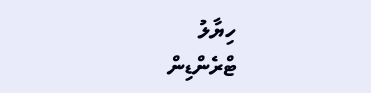ހިޔާލު
ޓްރެންޑިން